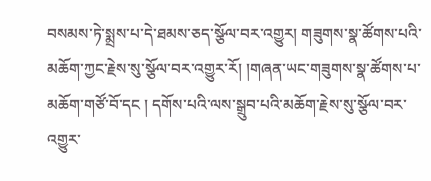བསམས་ཏེ་སྨྲས་པ་དེ་ཐམས་ཅད་སྩོལ་བར་འགྱུར། གཟུགས་སྣ་ཚོགས་པའི་མཆོག་ཀྱང་རྗེས་སུ་སྩོལ་བར་འགྱུར་རོ། །གཞན་ཡང་གཟུགས་སྣ་ཚོགས་པ་མཆོག་གཙོ་བོ་དང ། དགོས་པའི་ལས་སྒྲུབ་པའི་མཆོག་རྗེས་སུ་སྩོལ་བར་འགྱུར་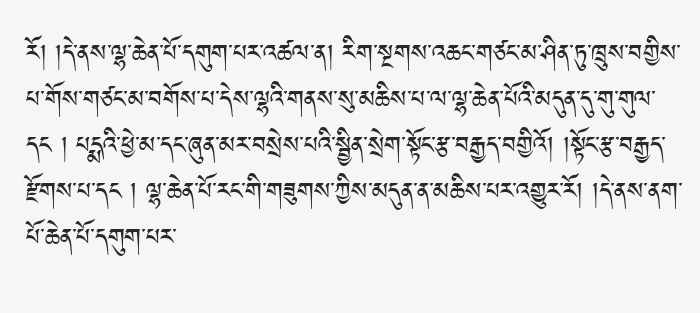རོ། །དེ་ནས་ལྷ་ཆེན་པོ་དགུག་པར་འཚལ་ན། རིག་སྔགས་འཆང་གཙང་མ་ཤིན་ཏུ་ཁྲུས་བགྱིས་པ་གོས་གཙང་མ་བགོས་པ་དེས་ལྷའི་གནས་སུ་མཆིས་པ་ལ་ལྷ་ཆེན་པོའི་མདུན་དུ་གུ་གུལ་དང ། པདྨའི་ཕྱེ་མ་དང་ཞུན་མར་བསྲེས་པའི་སྦྱིན་སྲེག་སྟོང་རྩ་བརྒྱད་བགྱིའོ། །སྟོང་རྩ་བརྒྱད་རྫོགས་པ་དང ། ལྷ་ཆེན་པོ་རང་གི་གཟུགས་ཀྱིས་མདུན་ན་མཆིས་པར་འགྱུར་རོ། །དེ་ནས་ནག་པོ་ཆེན་པོ་དགུག་པར་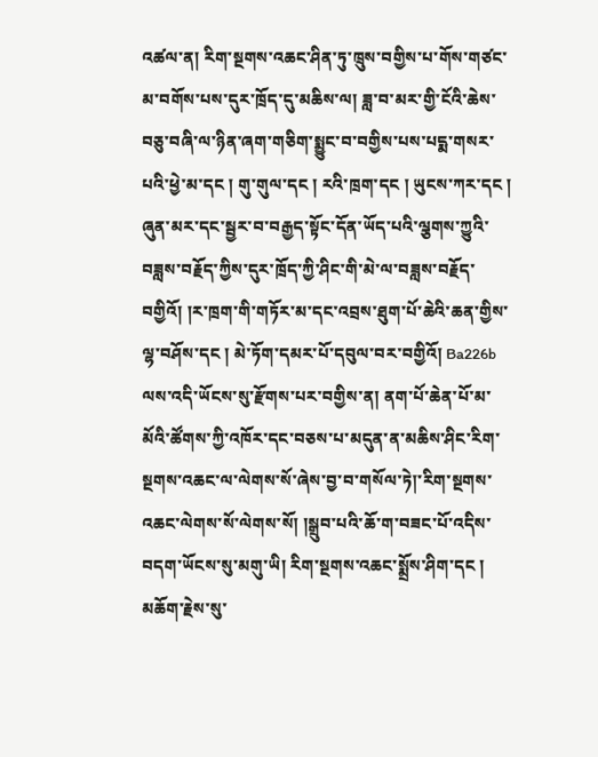འཚལ་ན། རིག་སྔགས་འཆང་ཤིན་ཏུ་ཁྲུས་བགྱིས་པ་གོས་གཙང་མ་བགོས་པས་དུར་ཁྲོད་དུ་མཆིས་ལ། ཟླ་བ་མར་གྱི་ངོའི་ཆེས་བཅུ་བཞི་ལ་ཉིན་ཞག་གཅིག་སྨྱུང་བ་བགྱིས་པས་པདྨ་གསར་པའི་ཕྱེ་མ་དང ། གུ་གུལ་དང ། རའི་ཁྲག་དང ། ཡུངས་ཀར་དང ། ཞུན་མར་དང་སྦྱར་བ་བརྒྱད་སྟོང་དོན་ཡོད་པའི་ལྕགས་ཀྱུའི་བཟླས་བརྗོད་ཀྱིས་དུར་ཁྲོད་ཀྱི་ཤིང་གི་མེ་ལ་བཟླས་བརྗོད་བགྱིའོ། །ར་ཁྲག་གི་གཏོར་མ་དང་འབྲས་ཐུག་པོ་ཆེའི་ཆན་གྱིས་ལྷ་བཤོས་དང ། མེ་ཏོག་དམར་པོ་དབུལ་བར་བགྱིའོ། Ba226b ལས་འདི་ཡོངས་སུ་རྫོགས་པར་བགྱིས་ན། ནག་པོ་ཆེན་པོ་མ་མོའི་ཚོགས་ཀྱི་འཁོར་དང་བཅས་པ་མདུན་ན་མཆིས་ཤིང་རིག་སྔགས་འཆང་ལ་ལེགས་སོ་ཞེས་བྱ་བ་གསོལ་ཏེ།་རིག་སྔགས་འཆང་ལེགས་སོ་ལེགས་སོ། །སྒྲུབ་པའི་ཆོ་ག་བཟང་པོ་འདིས་བདག་ཡོངས་སུ་མགུ་ཡི། རིག་སྔགས་འཆང་སྨྲོས་ཤིག་དང ། མཆོག་རྗེས་སུ་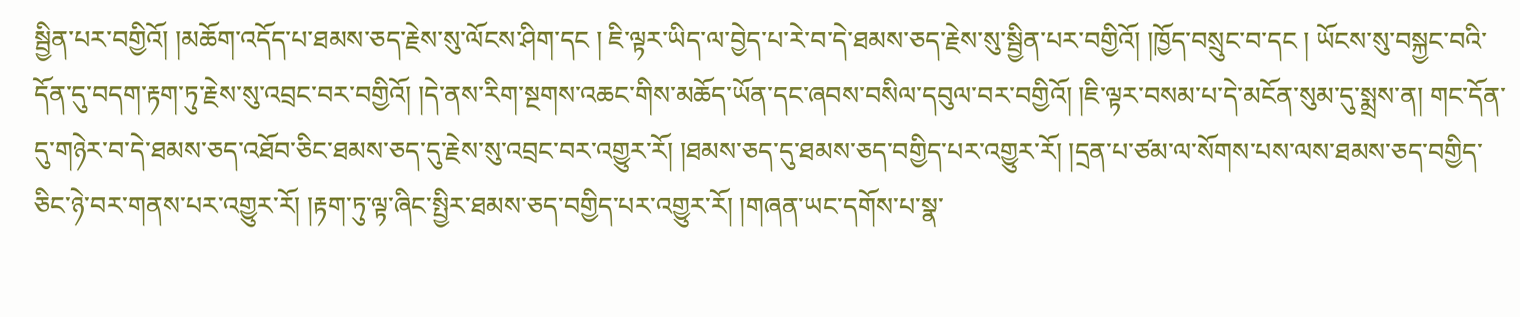སྦྱིན་པར་བགྱིའོ། །མཆོག་འདོད་པ་ཐམས་ཅད་རྗེས་སུ་ལོངས་ཤིག་དང ། ཇི་ལྟར་ཡིད་ལ་བྱེད་པ་རེ་བ་དེ་ཐམས་ཅད་རྗེས་སུ་སྦྱིན་པར་བགྱིའོ། །ཁྱོད་བསྲུང་བ་དང ། ཡོངས་སུ་བསྐྱང་བའི་དོན་དུ་བདག་རྟག་ཏུ་རྗེས་སུ་འབྲང་བར་བགྱིའོ། །དེ་ནས་རིག་སྔགས་འཆང་གིས་མཆོད་ཡོན་དང་ཞབས་བསིལ་དབུལ་བར་བགྱིའོ། །ཇི་ལྟར་བསམ་པ་དེ་མངོན་སུམ་དུ་སྨྲས་ན། གང་དོན་དུ་གཉེར་བ་དེ་ཐམས་ཅད་འཐོབ་ཅིང་ཐམས་ཅད་དུ་རྗེས་སུ་འབྲང་བར་འགྱུར་རོ། །ཐམས་ཅད་དུ་ཐམས་ཅད་བགྱིད་པར་འགྱུར་རོ། །དྲན་པ་ཙམ་ལ་སོགས་པས་ལས་ཐམས་ཅད་བགྱིད་ཅིང་ཉེ་བར་གནས་པར་འགྱུར་རོ། །རྟག་ཏུ་ལྟ་ཞིང་སྤྱིར་ཐམས་ཅད་བགྱིད་པར་འགྱུར་རོ། །གཞན་ཡང་དགོས་པ་སྣ་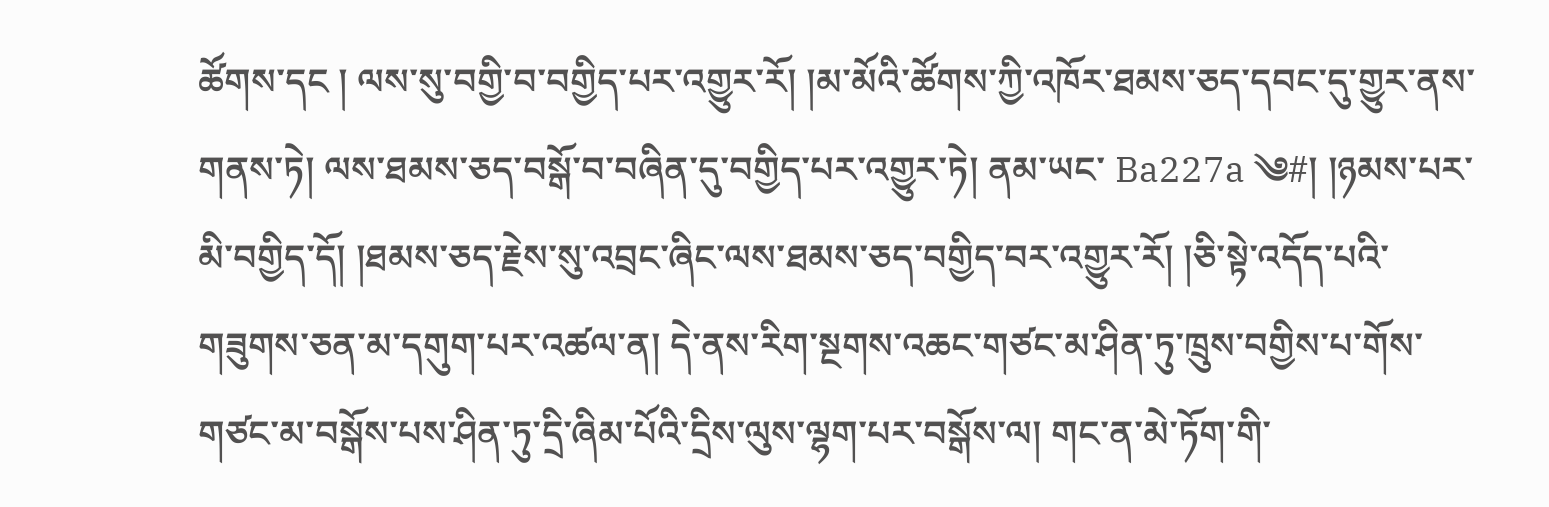ཚོགས་དང ། ལས་སུ་བགྱི་བ་བགྱིད་པར་འགྱུར་རོ། །མ་མོའི་ཚོགས་ཀྱི་འཁོར་ཐམས་ཅད་དབང་དུ་གྱུར་ནས་གནས་ཏེ། ལས་ཐམས་ཅད་བསྒོ་བ་བཞིན་དུ་བགྱིད་པར་འགྱུར་ཏེ། ནམ་ཡང་ Ba227a ༄#། །ཉམས་པར་མི་བགྱིད་དོ། །ཐམས་ཅད་རྗེས་སུ་འབྲང་ཞིང་ལས་ཐམས་ཅད་བགྱིད་བར་འགྱུར་རོ། །ཅི་སྟེ་འདོད་པའི་གཟུགས་ཅན་མ་དགུག་པར་འཚལ་ན། དེ་ནས་རིག་སྔགས་འཆང་གཙང་མ་ཤིན་ཏུ་ཁྲུས་བགྱིས་པ་གོས་གཙང་མ་བསྒོས་པས་ཤིན་ཏུ་དྲི་ཞིམ་པོའི་དྲིས་ལུས་ལྷག་པར་བསྒོས་ལ། གང་ན་མེ་ཏོག་གི་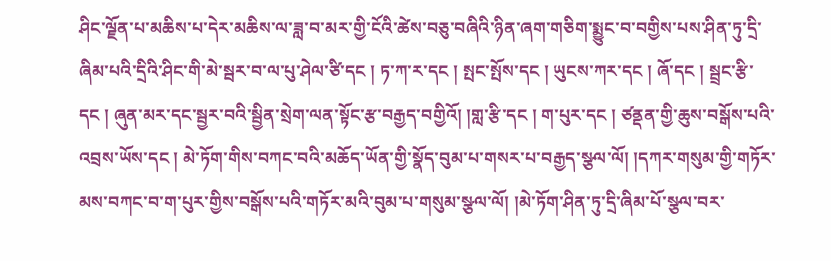ཤིང་ལྗོན་པ་མཆིས་པ་དེར་མཆིས་ལ་ཟླ་བ་མར་གྱི་ངོའི་ཚེས་བཅུ་བཞིའི་ཉིན་ཞག་གཅིག་སྨྱུང་བ་བགྱིས་པས་ཤིན་ཏུ་དྲི་ཞིམ་པའི་དྲིའི་ཤིང་གི་མེ་སྦར་བ་ལ་པུ་ཤེལ་ཙི་དང ། ཏ་ཀ་ར་དང ། སྤང་སྤོས་དང ། ཡུངས་ཀར་དང ། ཞོ་དང ། སྦྲང་རྩི་དང ། ཞུན་མར་དང་སྦྱར་བའི་སྦྱིན་སྲེག་ལན་སྟོང་རྩ་བརྒྱད་བགྱིའོ། །གླ་རྩི་དང ། ག་པུར་དང ། ཙནྡན་གྱི་ཆུས་བསྒོས་པའི་འབྲས་ཡོས་དང ། མེ་ཏོག་གིས་བཀང་བའི་མཆོད་ཡོན་གྱི་སྣོད་བུམ་པ་གསར་པ་བརྒྱད་སྩལ་ལོ། །དཀར་གསུམ་གྱི་གཏོར་མས་བཀང་བ་ག་པུར་གྱིས་བསྒོས་པའི་གཏོར་མའི་བུམ་པ་གསུམ་སྩལ་ལོ། །མེ་ཏོག་ཤིན་ཏུ་དྲི་ཞིམ་པོ་སྩལ་བར་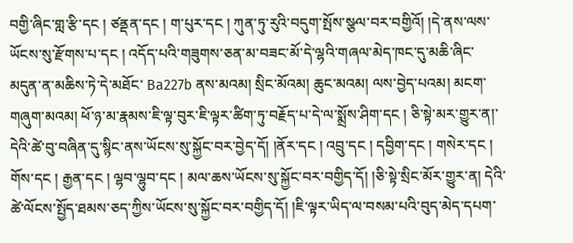བགྱི་ཞིང་གླ་རྩི་དང ། ཙནྡན་དང ། ག་པུར་དང ། ཀུན་ཏུ་རུའི་བདུག་སྤོས་སྩལ་བར་བགྱིའོ། །དེ་ནས་ལས་ཡོངས་སུ་རྫོགས་པ་དང ། འདོད་པའི་གཟུགས་ཅན་མ་བཟང་མོ་དེ་ལྷའི་གཞལ་མེད་ཁང་དུ་མཆི་ཞིང་མདུན་ན་མཆིས་ཏེ་དེ་མཐོང་ Ba227b ནས་མའམ། སྲིང་མོའམ། ཆུང་མའམ། ལས་བྱེད་པའམ། མངག་གཞུག་མའམ། ཕོ་ཉ་མ་རྣམས་ཇི་ལྟ་བུར་ཇི་ལྟར་ཚིག་ཏུ་བརྗོད་པ་དེ་ལ་སྨྲོས་ཤིག་དང ། ཅི་སྟེ་མར་གྱུར་ན།་དེའི་ཚེ་བུ་བཞིན་དུ་སྙིང་ནས་ཡོངས་སུ་སྐྱོང་བར་བྱེད་དོ། །ནོར་དང ། འབྲུ་དང ། དབྱིག་དང ། གསེར་དང ། གོས་དང ། རྒྱན་དང ། ལྷབ་ལྷུབ་དང ། མལ་ཆས་ཡོངས་སུ་སྐྱོང་བར་བགྱིད་དོ། །ཅི་སྟེ་སྲིང་མོར་གྱུར་ན། དེའི་ཚེ་ལོངས་སྤྱོད་ཐམས་ཅད་ཀྱིས་ཡོངས་སུ་སྐྱོང་བར་བགྱིད་དོ། །ཇི་ལྟར་ཡིད་ལ་བསམ་པའི་བུད་མེད་དཔག་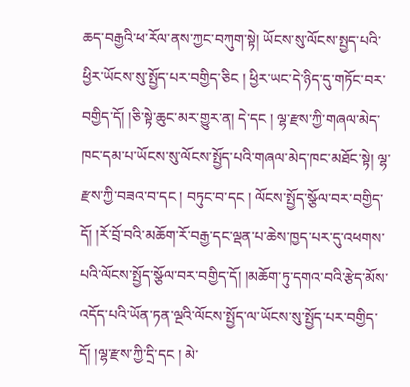ཆད་བརྒྱའི་ཕ་རོལ་ནས་ཀྱང་བཀུག་སྟེ། ཡོངས་སུ་ལོངས་སྤྱད་པའི་ཕྱིར་ཡོངས་སུ་སྤྱོད་པར་བགྱིད་ཅིང ། ཕྱིར་ཡང་དེ་ཉིད་དུ་གཏོང་བར་བགྱིད་དོ། །ཅི་སྟེ་ཆུང་མར་གྱུར་ན། དེ་དང ། ལྷ་རྫས་ཀྱི་གཞལ་མེད་ཁང་དམ་པ་ཡོངས་སུ་ལོངས་སྤྱོད་པའི་གཞལ་མེད་ཁང་མཐོང་སྟེ། ལྷ་རྫས་ཀྱི་བཟའ་བ་དང ། བཏུང་བ་དང ། ལོངས་སྤྱོད་སྩོལ་བར་བགྱིད་དོ། །རོ་བྲོ་བའི་མཆོག་རོ་བརྒྱ་དང་ལྡན་པ་ཆེས་ཁྱད་པར་དུ་འཕགས་པའི་ལོངས་སྤྱོད་སྩོལ་བར་བགྱིད་དོ། །མཆོག་ཏུ་དགའ་བའི་རྩེད་མོས་འདོད་པའི་ཡོན་ཏན་ལྔའི་ལོངས་སྤྱོད་ལ་ཡོངས་སུ་སྤྱོད་པར་བགྱིད་དོ། །ལྷ་རྫས་ཀྱི་དྲི་དང ། མེ་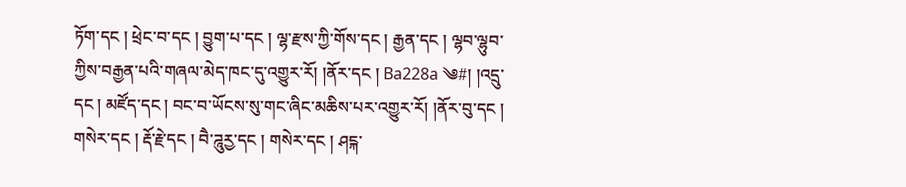ཏོག་དང ། ཕྲེང་བ་དང ། བྱུག་པ་དང ། ལྷ་རྫས་ཀྱི་གོས་དང ། རྒྱན་དང ། ལྷབ་ལྷུབ་ཀྱིས་བརྒྱན་པའི་གཞལ་མེད་ཁང་དུ་འགྱུར་རོ། །ནོར་དང ། Ba228a ༄#། །འདྲུ་དང ། མཛོད་དང ། བང་བ་ཡོངས་སུ་གང་ཞིང་མཆིས་པར་འགྱུར་རོ། །ནོར་བུ་དང ། གསེར་དང ། རྡོ་རྗེ་དང ། བཻ་ཌཱུརྱ་དང ། གསེར་དང ། ཤངྐ་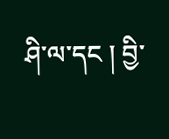ཤི་ལ་དང ། བྱི་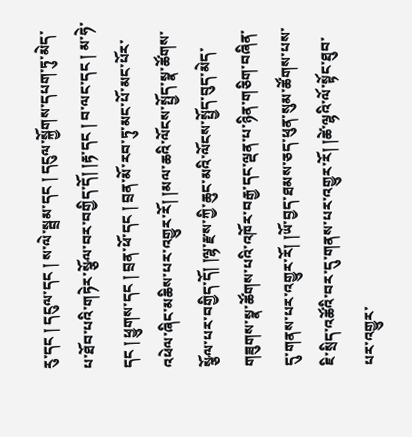རུ་དང ། དངུལ་དང ། ས་ལེ་སྦྲམ་དང ། དངུལ་སྐྱོགས་དཔག་ཏུ་མེད་པ་ཐོབ་པའི་གཏེར་སྩོལ་བར་བགྱིད་དོ། །རྟ་དང ། བ་ལང་དང ། མ་ཧེ་དང ། ཕྱུགས་དང ། བྲན་ཕོ་དང ། བྲན་མོ་རབ་ཏུ་མང་པོ་མང་པོར་འཕེལ་ཞིང་མཆིས་པར་འགྱུར་རོ། །མལ་ཆའི་ལོངས་སྤྱོད་སྣ་ཚོགས་སྩོལ་པར་བགྱིད་དོ། །ལྷ་རྫས་ཀྱི་ཆུང་མའི་ལོངས་སྤྱོད་བུད་མེད་གཟུགས་སྣ་ཚོགས་པའི་འཁོར་བརྒྱ་དང་ལྡན་པ་ཉིན་གཅིག་བཞིན་དུ་གནས་པར་འགྱུར་རོ། །ཡོ་བྱད་ཐམས་ཅད་ཕུན་སུམ་ཚོགས་པས་ཇི་སྲིད་འཚོའི་བར་དུ་གནས་པར་འགྱུར་རོ། །ཚེ་ལྷའི་ལོ་སྟོང་ཐུབ་པར་འགྱུར་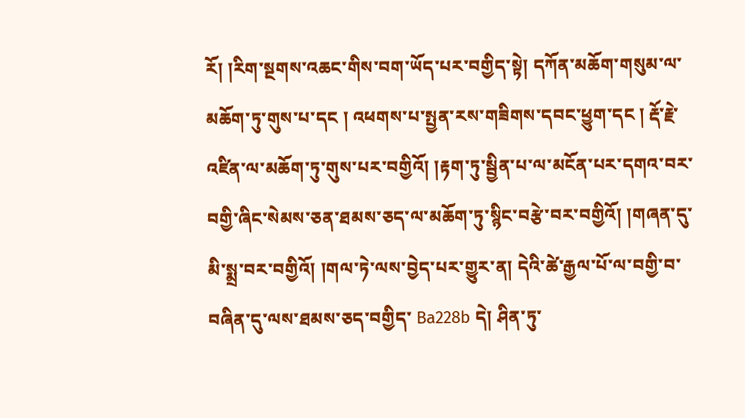རོ། །རིག་སྔགས་འཆང་གིས་བག་ཡོད་པར་བགྱིད་སྟེ། དཀོན་མཆོག་གསུམ་ལ་མཆོག་ཏུ་གུས་པ་དང ། འཕགས་པ་སྤྱན་རས་གཟིགས་དབང་ཕྱུག་དང ། རྡོ་རྗེ་འཛིན་ལ་མཆོག་ཏུ་གུས་པར་བགྱིའོ། །རྟག་ཏུ་སྦྱིན་པ་ལ་མངོན་པར་དགའ་བར་བགྱི་ཞིང་སེམས་ཅན་ཐམས་ཅད་ལ་མཆོག་ཏུ་སྙིང་བརྩེ་བར་བགྱིའོ། །གཞན་དུ་མི་སྨྲ་བར་བགྱིའོ། །གལ་ཏེ་ལས་བྱེད་པར་གྱུར་ན། དེའི་ཚེ་རྒྱལ་པོ་ལ་བགྱི་བ་བཞིན་དུ་ལས་ཐམས་ཅད་བགྱིད་ Ba228b དེ། ཤིན་ཏུ་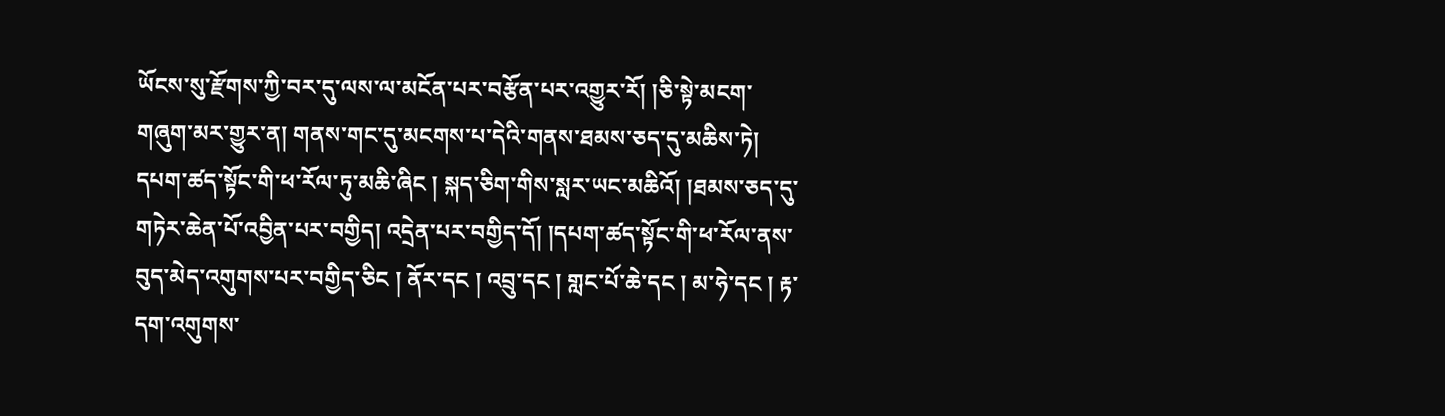ཡོངས་སུ་རྫོགས་ཀྱི་བར་དུ་ལས་ལ་མངོན་པར་བརྩོན་པར་འགྱུར་རོ། །ཅི་སྟེ་མངག་གཞུག་མར་གྱུར་ན། གནས་གང་དུ་མངགས་པ་དེའི་གནས་ཐམས་ཅད་དུ་མཆིས་ཏེ། དཔག་ཚད་སྟོང་གི་ཕ་རོལ་ཏུ་མཆི་ཞིང ། སྐད་ཅིག་གིས་སླར་ཡང་མཆིའོ། །ཐམས་ཅད་དུ་གཏེར་ཆེན་པོ་འབྱིན་པར་བགྱིད། འདྲེན་པར་བགྱིད་དོ། །དཔག་ཚད་སྟོང་གི་ཕ་རོལ་ནས་བུད་མེད་འགུགས་པར་བགྱིད་ཅིང ། ནོར་དང ། འབྲུ་དང ། གླང་པོ་ཆེ་དང ། མ་ཧེ་དང ། རྟ་དག་འགུགས་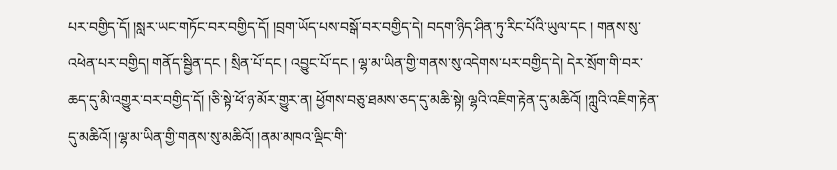པར་བགྱིད་དོ། །སླར་ཡང་གཏོང་བར་བགྱིད་དོ། །བྲག་ཡོད་པས་བསྒོ་བར་བགྱིད་དེ། བདག་ཉིད་ཤིན་ཏུ་རིང་པོའི་ཡུལ་དང ། གནས་སུ་འཕེན་པར་བགྱིད། གནོད་སྦྱིན་དང ། སྲིན་པོ་དང ། འབྱུང་པོ་དང ། ལྷ་མ་ཡིན་གྱི་གནས་སུ་འདེགས་པར་བགྱིད་དེ། དེར་སྲོག་གི་བར་ཆད་དུ་མི་འགྱུར་བར་བགྱིད་དོ། །ཅི་སྟེ་ཕོ་ཉ་མོར་གྱུར་ན། ཕྱོགས་བཅུ་ཐམས་ཅད་དུ་མཆི་སྟེ། ལྷའི་འཇིག་རྟེན་དུ་མཆིའོ། །ཀླུའི་འཇིག་རྟེན་དུ་མཆིའོ། །ལྷ་མ་ཡིན་གྱི་གནས་སུ་མཆིའོ། །ནམ་མཁའ་ལྡིང་གི་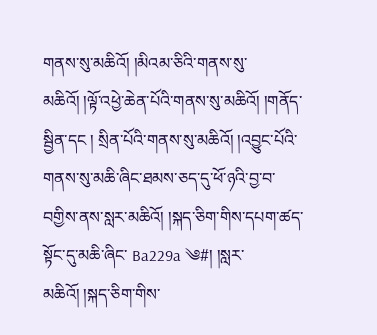གནས་སུ་མཆིའོ། །མིའམ་ཅིའི་གནས་སུ་མཆིའོ། །ལྟོ་འཕྱེ་ཆེན་པོའི་གནས་སུ་མཆིའོ། །གནོད་སྦྱིན་དང ། སྲིན་པོའི་གནས་སུ་མཆིའོ། །འབྱུང་པོའི་གནས་སུ་མཆི་ཞིང་ཐམས་ཅད་དུ་ཕོ་ཉའི་བྱ་བ་བགྱིས་ནས་སླར་མཆིའོ། །སྐད་ཅིག་གིས་དཔག་ཚད་སྟོང་དུ་མཆི་ཞིང་ Ba229a ༄#། །སླར་མཆིའོ། །སྐད་ཅིག་གིས་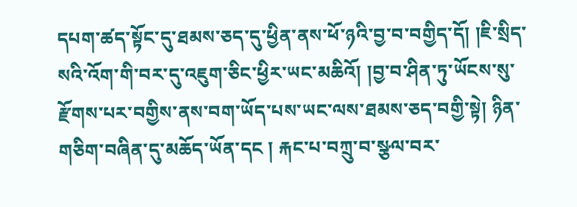དཔག་ཚད་སྟོང་དུ་ཐམས་ཅད་དུ་ཕྱིན་ནས་ཕོ་ཉའི་བྱ་བ་བགྱིད་དོ། །ཇི་སྲིད་སའི་འོག་གི་བར་དུ་འཇུག་ཅིང་ཕྱིར་ཡང་མཆིའོ། །བྱ་བ་ཤིན་ཏུ་ཡོངས་སུ་རྫོགས་པར་བགྱིས་ནས་བག་ཡོད་པས་ཡང་ལས་ཐམས་ཅད་བགྱི་སྟེ། ཉིན་གཅིག་བཞིན་དུ་མཆོད་ཡོན་དང ། རྐང་པ་བཀྲུ་བ་སྩལ་བར་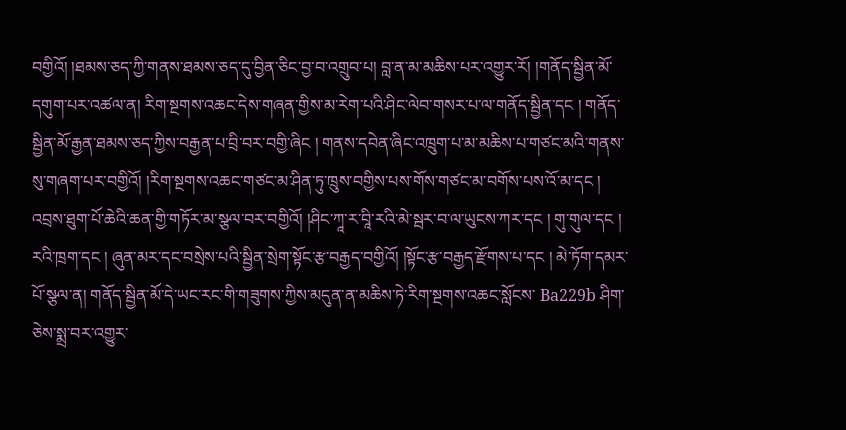བགྱིའོ། །ཐམས་ཅད་ཀྱི་གནས་ཐམས་ཅད་དུ་བྱིན་ཅིང་བྱ་བ་འགྲུབ་པ། བླ་ན་མ་མཆིས་པར་འགྱུར་རོ། །གནོད་སྦྱིན་མོ་དགུག་པར་འཚལ་ན། རིག་སྔགས་འཆང་དེས་གཞན་གྱིས་མ་རེག་པའི་ཤིང་ལེབ་གསར་པ་ལ་གནོད་སྦྱིན་དང ། གནོད་སྦྱིན་མོ་རྒྱན་ཐམས་ཅད་ཀྱིས་བརྒྱན་པ་བྲི་བར་བགྱི་ཞིང ། གནས་དབེན་ཞིང་འཁྲུག་པ་མ་མཆིས་པ་གཙང་མའི་གནས་སུ་གཞག་པར་བགྱིའོ། །རིག་སྔགས་འཆང་གཙང་མ་ཤིན་ཏུ་ཁྲུས་བགྱིས་པས་གོས་གཙང་མ་བགོས་པས་འོ་མ་དང ། འབྲས་ཐུག་པོ་ཆེའི་ཆན་གྱི་གཏོར་མ་སྩལ་བར་བགྱིའོ། །ཤིང་ཀཱ་ར་བཱི་རའི་མེ་སྦར་བ་ལ་ཡུངས་ཀར་དང ། གུ་གུལ་དང ། རའི་ཁྲག་དང ། ཞུན་མར་དང་བསྲེས་པའི་སྦྱིན་སྲེག་སྟོང་རྩ་བརྒྱད་བགྱིའོ། །སྟོང་རྩ་བརྒྱད་རྫོགས་པ་དང ། མེ་ཏོག་དམར་པོ་སྩལ་ན། གནོད་སྦྱིན་མོ་དེ་ཡང་རང་གི་གཟུགས་ཀྱིས་མདུན་ན་མཆིས་ཏེ་རིག་སྔགས་འཆང་སློངས་ Ba229b ཤིག་ཅེས་སྨྲ་བར་འགྱུར་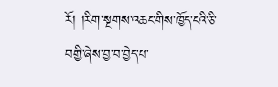རོ། །རིག་སྔགས་འཆང་གིས་ཁྱོད་ངའི་ཅི་བགྱི་ཞེས་བྱ་བ་བྱེད་པ་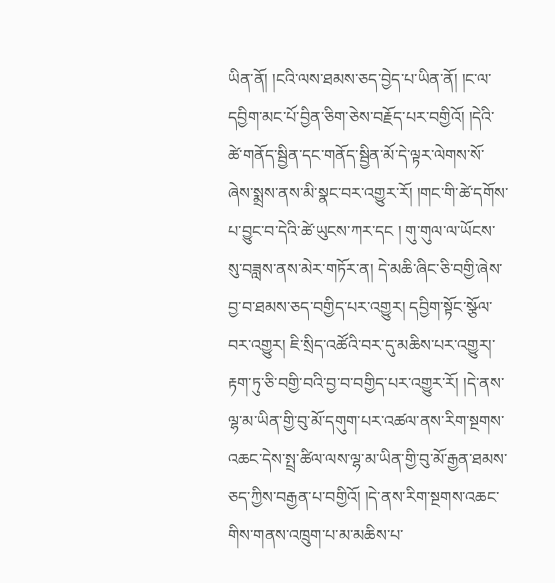ཡིན་ནོ། །ངའི་ལས་ཐམས་ཅད་བྱེད་པ་ཡིན་ནོ། །ང་ལ་དབྱིག་མང་པོ་བྱིན་ཅིག་ཅེས་བརྗོད་པར་བགྱིའོ། །དེའི་ཚེ་གནོད་སྦྱིན་དང་གནོད་སྦྱིན་མོ་དེ་ལྟར་ལེགས་སོ་ཞེས་སྨྲས་ནས་མི་སྣང་བར་འགྱུར་རོ། །གང་གི་ཚེ་དགོས་པ་བྱུང་བ་དེའི་ཚེ་ཡུངས་ཀར་དང ། གུ་གུལ་ལ་ཡོངས་སུ་བཟླས་ནས་མེར་གཏོར་ན། དེ་མཆི་ཞིང་ཅི་བགྱི་ཞེས་བྱ་བ་ཐམས་ཅད་བགྱིད་པར་འགྱུར། དབྱིག་སྟོང་སྩོལ་བར་འགྱུར། ཇི་སྲིད་འཚོའི་བར་དུ་མཆིས་པར་འགྱུར།་རྟག་ཏུ་ཅི་བགྱི་བའི་བྱ་བ་བགྱིད་པར་འགྱུར་རོ། །དེ་ནས་ལྷ་མ་ཡིན་གྱི་བུ་མོ་དགུག་པར་འཚལ་ནས་རིག་སྔགས་འཆང་དེས་སྤྲ་ཚིལ་ལས་ལྷ་མ་ཡིན་གྱི་བུ་མོ་རྒྱན་ཐམས་ཅད་ཀྱིས་བརྒྱན་པ་བགྱིའོ། །དེ་ནས་རིག་སྔགས་འཆང་གིས་གནས་འཁྲུག་པ་མ་མཆིས་པ་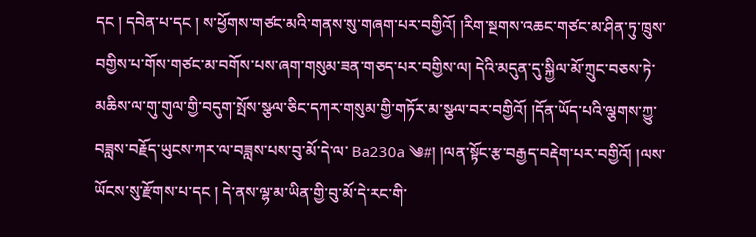དང ། དབེན་པ་དང ། ས་ཕྱོགས་གཙང་མའི་གནས་སུ་གཞག་པར་བགྱིའོ། །རིག་སྔགས་འཆང་གཙང་མ་ཤིན་ཏུ་ཁྲུས་བགྱིས་པ་གོས་གཙང་མ་བགོས་པས་ཞག་གསུམ་ཟན་གཅད་པར་བགྱིས་ལ། དེའི་མདུན་དུ་སྐྱིལ་མོ་ཀྲུང་བཅས་ཏེ་མཆིས་ལ་གུ་གུལ་གྱི་བདུག་སྤོས་སྩལ་ཅིང་དཀར་གསུམ་གྱི་གཏོར་མ་སྩལ་བར་བགྱིའོ། །དོན་ཡོད་པའི་ལྕགས་ཀྱུ་བཟླས་བརྗོད་ཡུངས་ཀར་ལ་བཟླས་པས་བུ་མོ་དེ་ལ་ Ba230a ༄#། །ལན་སྟོང་རྩ་བརྒྱད་བརྡེག་པར་བགྱིའོ། །ལས་ཡོངས་སུ་རྫོགས་པ་དང ། དེ་ནས་ལྷ་མ་ཡིན་གྱི་བུ་མོ་དེ་རང་གི་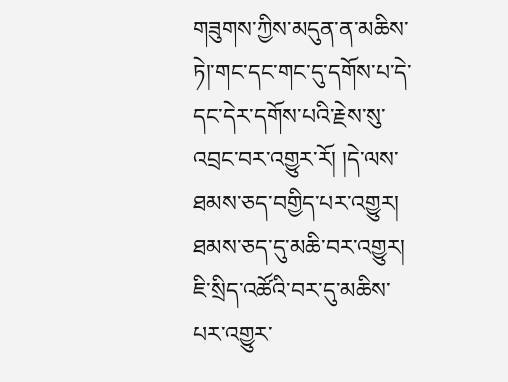གཟུགས་ཀྱིས་མདུན་ན་མཆིས་ཏེ།་གང་དང་གང་དུ་དགོས་པ་དེ་དང་དེར་དགོས་པའི་རྗེས་སུ་འབྲང་བར་འགྱུར་རོ། །དེ་ལས་ཐམས་ཅད་བགྱིད་པར་འགྱུར། ཐམས་ཅད་དུ་མཆི་བར་འགྱུར། ཇི་སྲིད་འཚོའི་བར་དུ་མཆིས་པར་འགྱུར་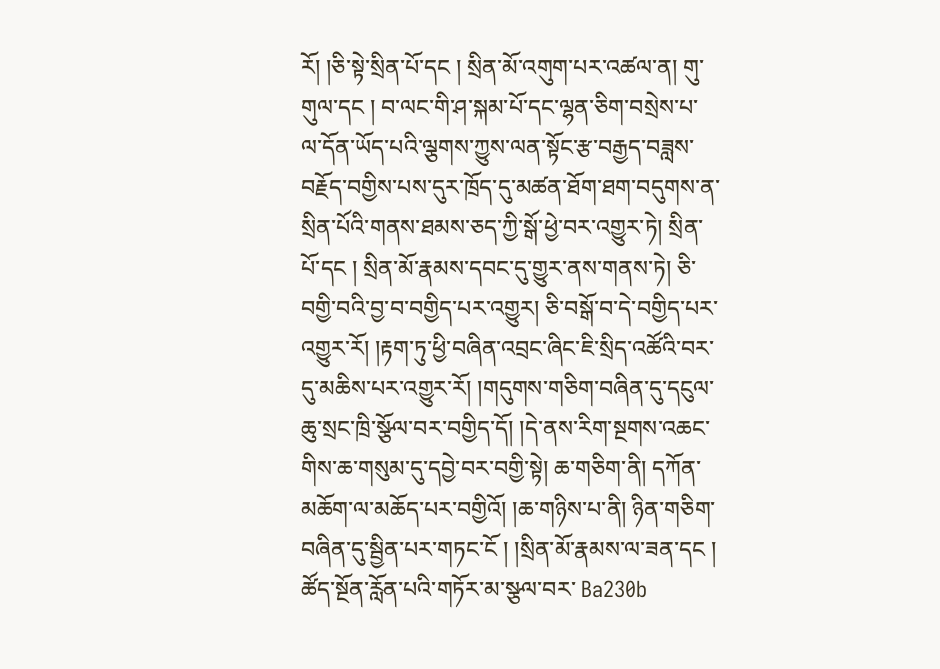རོ། །ཅི་སྟེ་སྲིན་པོ་དང ། སྲིན་མོ་འགུག་པར་འཚལ་ན། གུ་གུལ་དང ། བ་ལང་གི་ཤ་སྐམ་པོ་དང་ལྷན་ཅིག་བསྲེས་པ་ལ་དོན་ཡོད་པའི་ལྕགས་ཀྱུས་ལན་སྟོང་རྩ་བརྒྱད་བཟླས་བརྗོད་བགྱིས་པས་དུར་ཁྲོད་དུ་མཚན་ཐོག་ཐག་བདུགས་ན་སྲིན་པོའི་གནས་ཐམས་ཅད་ཀྱི་སྒོ་ཕྱེ་བར་འགྱུར་ཏེ། སྲིན་པོ་དང ། སྲིན་མོ་རྣམས་དབང་དུ་གྱུར་ནས་གནས་ཏེ། ཅི་བགྱི་བའི་བྱ་བ་བགྱིད་པར་འགྱུར། ཅི་བསྒོ་བ་དེ་བགྱིད་པར་འགྱུར་རོ། །རྟག་ཏུ་ཕྱི་བཞིན་འབྲང་ཞིང་ཇི་སྲིད་འཚོའི་བར་དུ་མཆིས་པར་འགྱུར་རོ། །གདུགས་གཅིག་བཞིན་དུ་དངུལ་ཆུ་སྲང་ཁྲི་སྩོལ་བར་བགྱིད་དོ། །དེ་ནས་རིག་སྔགས་འཆང་གིས་ཆ་གསུམ་དུ་དབྱེ་བར་བགྱི་སྟེ། ཆ་གཅིག་ནི། དཀོན་མཆོག་ལ་མཆོད་པར་བགྱིའོ། །ཆ་གཉིས་པ་ནི། ཉིན་གཅིག་བཞིན་དུ་སྦྱིན་པར་གཏང་ངོ ། །སྲིན་མོ་རྣམས་ལ་ཟན་དང ། ཚོད་སྔོན་རློན་པའི་གཏོར་མ་སྩལ་བར་ Ba230b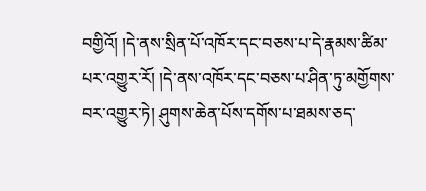བགྱིའོ། །དེ་ནས་སྲིན་པོ་འཁོར་དང་བཅས་པ་དེ་རྣམས་ཚིམ་པར་འགྱུར་རོ། །དེ་ནས་འཁོར་དང་བཅས་པ་ཤིན་ཏུ་མགྱོགས་བར་འགྱུར་ཏེ། ཤུགས་ཆེན་པོས་དགོས་པ་ཐམས་ཅད་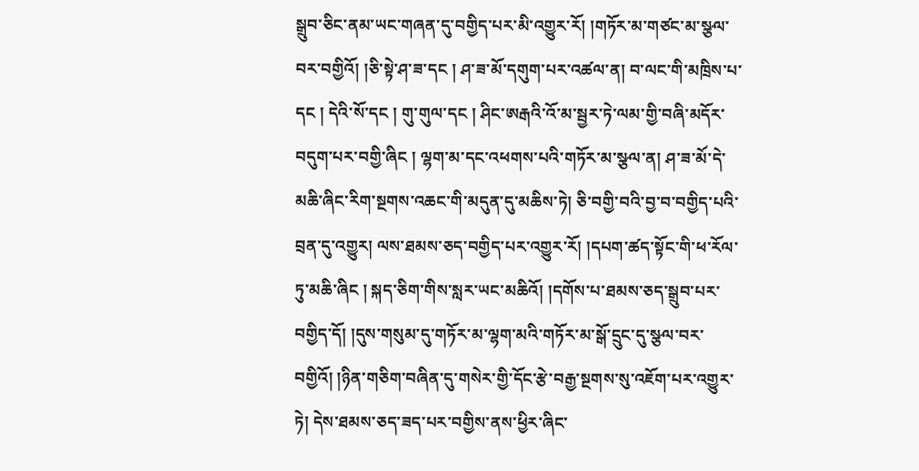སྒྲུབ་ཅིང་ནམ་ཡང་གཞན་དུ་བགྱིད་པར་མི་འགྱུར་རོ། །གཏོར་མ་གཙང་མ་སྩལ་བར་བགྱིའོ། །ཅི་སྟེ་ཤ་ཟ་དང ། ཤ་ཟ་མོ་དགུག་པར་འཚལ་ན། བ་ལང་གི་མཁྲིས་པ་དང ། དེའི་སོ་དང ། གུ་གུལ་དང ། ཤིང་ཨརྒའི་འོ་མ་སྦྱར་ཏེ་ལམ་གྱི་བཞི་མདོར་བདུག་པར་བགྱི་ཞིང ། ལྷག་མ་དང་འཕགས་པའི་གཏོར་མ་སྩལ་ན། ཤ་ཟ་མོ་དེ་མཆི་ཞིང་རིག་སྔགས་འཆང་གི་མདུན་དུ་མཆིས་ཏེ། ཅི་བགྱི་བའི་བྱ་བ་བགྱིད་པའི་བྲན་དུ་འགྱུར། ལས་ཐམས་ཅད་བགྱིད་པར་འགྱུར་རོ། །དཔག་ཚད་སྟོང་གི་ཕ་རོལ་ཏུ་མཆི་ཞིང ། སྐད་ཅིག་གིས་སླར་ཡང་མཆིའོ། །དགོས་པ་ཐམས་ཅད་སྒྲུབ་པར་བགྱིད་དོ། །དུས་གསུམ་དུ་གཏོར་མ་ལྷག་མའི་གཏོར་མ་སྒོ་དྲུང་དུ་སྩལ་བར་བགྱིའོ། །ཉིན་གཅིག་བཞིན་དུ་གསེར་གྱི་དོང་རྩེ་བརྒྱ་སྔགས་སུ་འཇོག་པར་འགྱུར་ཏེ། དེས་ཐམས་ཅད་ཟད་པར་བགྱིས་ནས་ཕྱིར་ཞིང་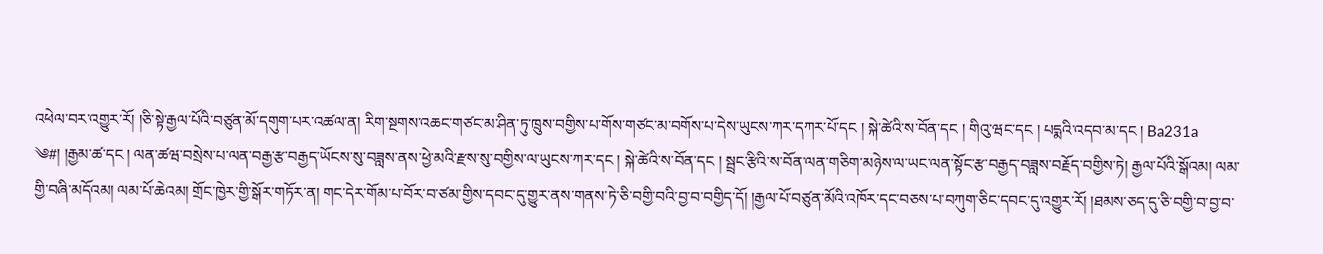འཕེལ་བར་འགྱུར་རོ། །ཅི་སྟེ་རྒྱལ་པོའི་བཙུན་མོ་དགུག་པར་འཚལ་ན། རིག་སྔགས་འཆང་གཙང་མ་ཤིན་ཏུ་ཁྲུས་བགྱིས་པ་གོས་གཙང་མ་བགོས་པ་དེས་ཡུངས་ཀར་དཀར་པོ་དང ། སྐེ་ཚེའི་ས་བོན་དང ། གིའུ་ཝང་དང ། པདྨའི་འདབ་མ་དང ། Ba231a ༄#། །རྒྱམ་ཚ་དང ། ལན་ཚཝ་བསྲེས་པ་ལན་བརྒྱ་རྩ་བརྒྱད་ཡོངས་སུ་བཟླས་ནས་ཕྱེ་མའི་རྫས་སུ་བགྱིས་ལ་ཡུངས་ཀར་དང ། སྐེ་ཚེའི་ས་བོན་དང ། སྦྲང་རྩིའི་ས་བོན་ལན་གཅིག་མཉེས་ལ་ཡང་ལན་སྟོང་རྩ་བརྒྱད་བཟླས་བརྗོད་བགྱིས་ཏེ། རྒྱལ་པོའི་སྒོའམ། ལམ་གྱི་བཞི་མདོའམ། ལམ་པོ་ཆེའམ། གྲོང་ཁྱེར་གྱི་སྒོར་གཏོར་ན། གང་དེར་གོམ་པ་བོར་བ་ཙམ་གྱིས་དབང་དུ་གྱུར་ནས་གནས་ཏེ་ཅི་བགྱི་བའི་བྱ་བ་བགྱིད་དོ། །རྒྱལ་པོ་བཙུན་མོའི་འཁོར་དང་བཅས་པ་བཀུག་ཅིང་དབང་དུ་འགྱུར་རོ། །ཐམས་ཅད་དུ་ཅི་བགྱི་བ་བྱ་བ་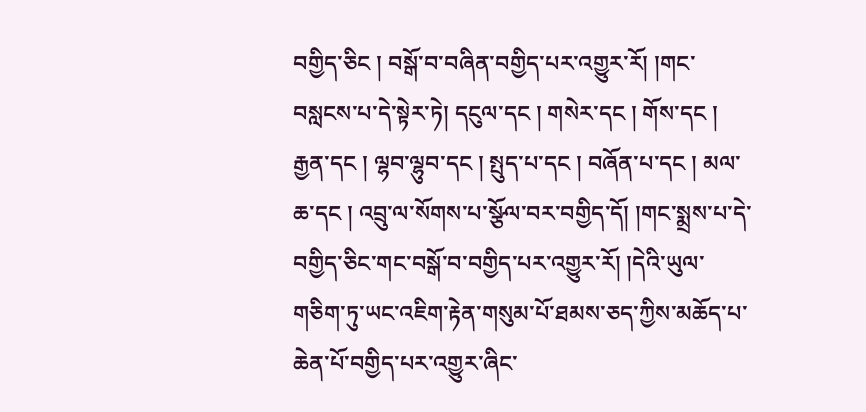བགྱིད་ཅིང ། བསྒོ་བ་བཞིན་བགྱིད་པར་འགྱུར་རོ། །གང་བསླངས་པ་དེ་སྟེར་ཏེ། དངུལ་དང ། གསེར་དང ། གོས་དང ། རྒྱན་དང ། ལྷབ་ལྷུབ་དང ། སྤུད་པ་དང ། བཞོན་པ་དང ། མལ་ཆ་དང ། འབྲུ་ལ་སོགས་པ་སྩོལ་བར་བགྱིད་དོ། །གང་སྨྲས་པ་དེ་བགྱིད་ཅིང་གང་བསྒོ་བ་བགྱིད་པར་འགྱུར་རོ། །དེའི་ཡུལ་གཅིག་ཏུ་ཡང་འཇིག་རྟེན་གསུམ་པོ་ཐམས་ཅད་ཀྱིས་མཆོད་པ་ཆེན་པོ་བགྱིད་པར་འགྱུར་ཞིང་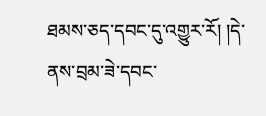ཐམས་ཅད་དབང་དུ་འགྱུར་རོ། །དེ་ནས་བྲམ་ཟེ་དབང་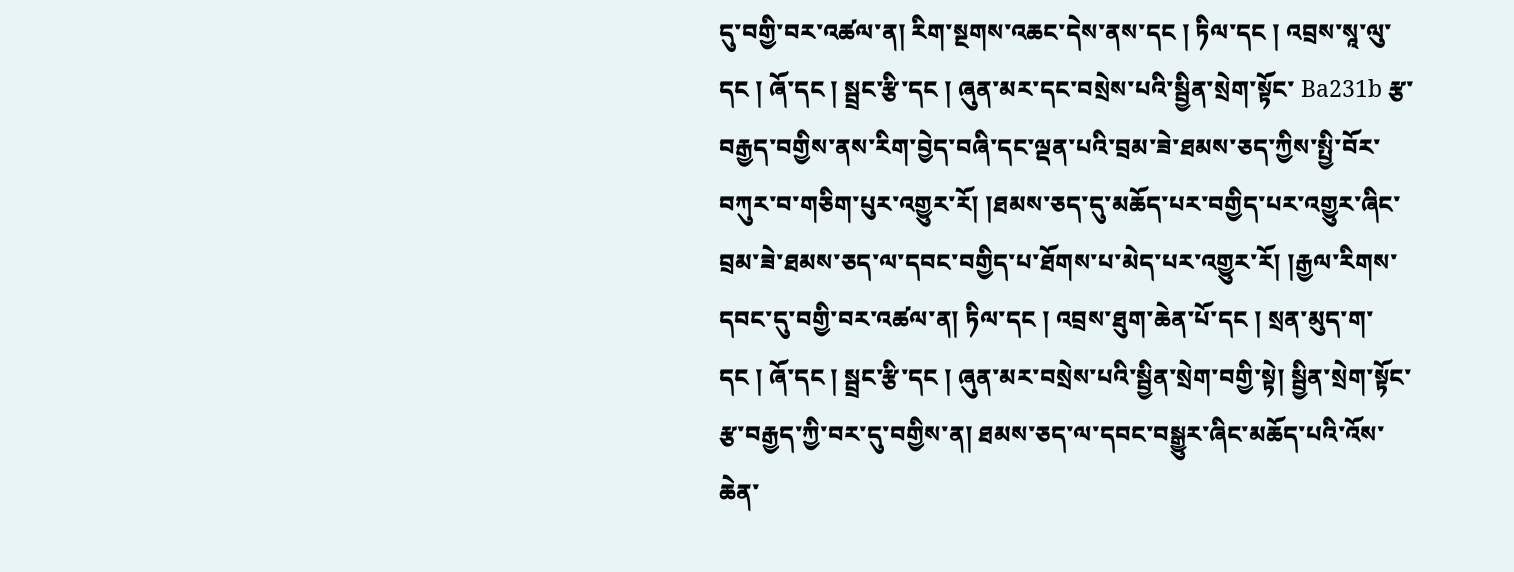དུ་བགྱི་བར་འཚལ་ན། རིག་སྔགས་འཆང་དེས་ནས་དང ། ཏིལ་དང ། འབྲས་སཱ་ལུ་དང ། ཞོ་དང ། སྦྲང་རྩི་དང ། ཞུན་མར་དང་བསྲེས་པའི་སྦྱིན་སྲེག་སྟོང་ Ba231b རྩ་བརྒྱད་བགྱིས་ནས་རིག་བྱེད་བཞི་དང་ལྡན་པའི་བྲམ་ཟེ་ཐམས་ཅད་ཀྱིས་སྤྱི་བོར་བཀུར་བ་གཅིག་པུར་འགྱུར་རོ། །ཐམས་ཅད་དུ་མཆོད་པར་བགྱིད་པར་འགྱུར་ཞིང་བྲམ་ཟེ་ཐམས་ཅད་ལ་དབང་བགྱིད་པ་ཐོགས་པ་མེད་པར་འགྱུར་རོ། །རྒྱལ་རིགས་དབང་དུ་བགྱི་བར་འཚལ་ན། ཏིལ་དང ། འབྲས་ཐུག་ཆེན་པོ་དང ། སྲན་མུད་ག་དང ། ཞོ་དང ། སྦྲང་རྩི་དང ། ཞུན་མར་བསྲེས་པའི་སྦྱིན་སྲེག་བགྱི་སྟེ། སྦྱིན་སྲེག་སྟོང་རྩ་བརྒྱད་ཀྱི་བར་དུ་བགྱིས་ན། ཐམས་ཅད་ལ་དབང་བསྒྱུར་ཞིང་མཆོད་པའི་འོས་ཆེན་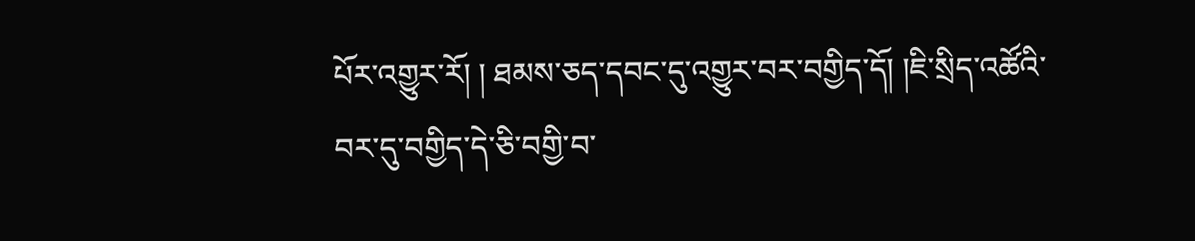པོར་འགྱུར་རོ། ། ཐམས་ཅད་དབང་དུ་འགྱུར་བར་བགྱིད་དོ། །ཇི་སྲིད་འཚོའི་བར་དུ་བགྱིད་དེ་ཅི་བགྱི་བ་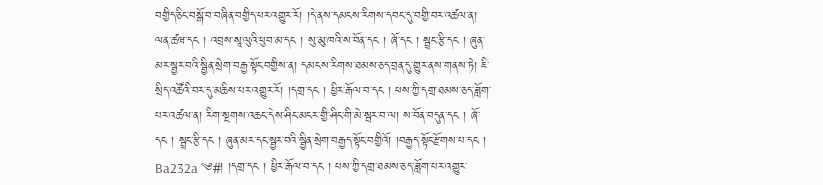བགྱིད་ཅིང་བསྒོ་བ་བཞིན་བགྱིད་པར་འགྱུར་རོ། །དེ་ནས་དམངས་རིགས་དབང་དུ་བགྱི་བར་འཚལ་ན། ལན་ཚཝ་དང ། འབྲས་སཱ་ལུའི་ཕུབ་མ་དང ། སུ་མུ་ཁའི་ས་བོན་དང ། ཞོ་དང ། སྦྲང་རྩི་དང ། ཞུན་མར་སྦྱར་བའི་སྦྱིན་སྲེག་བརྒྱ་སྟོང་བགྱིས་ན། དམངས་རིགས་ཐམས་ཅད་བྲན་དུ་གྱུར་ནས་གནས་ཏེ། ཇི་སྲིད་འཚོའི་བར་དུ་མཆིས་པར་འགྱུར་རོ། །དགྲ་དང ། ཕྱིར་རྒོལ་བ་དང ། ཕས་ཀྱི་དགྲ་ཐམས་ཅད་ཟློག་པར་འཚལ་ན། རིག་སྔགས་འཆང་དེས་ཤིང་མངར་གྱི་ཤིང་གི་མེ་སྦར་བ་ལ། ས་བོན་བདུན་དང ། ཞོ་དང ། སྦྲང་རྩི་དང ། ཞུན་མར་དང་སྦྱར་བའི་སྦྱིན་སྲེག་བརྒྱད་སྟོང་བགྱིའོ། །བརྒྱད་སྟོང་རྫོགས་པ་དང ། Ba232a ༄#། །དགྲ་དང ། ཕྱིར་རྒོལ་བ་དང ། པས་ཀྱི་དགྲ་ཐམས་ཅད་ཟློག་པར་འགྱུར་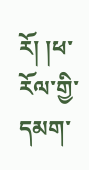རོ། །ཕ་རོལ་གྱི་དམག་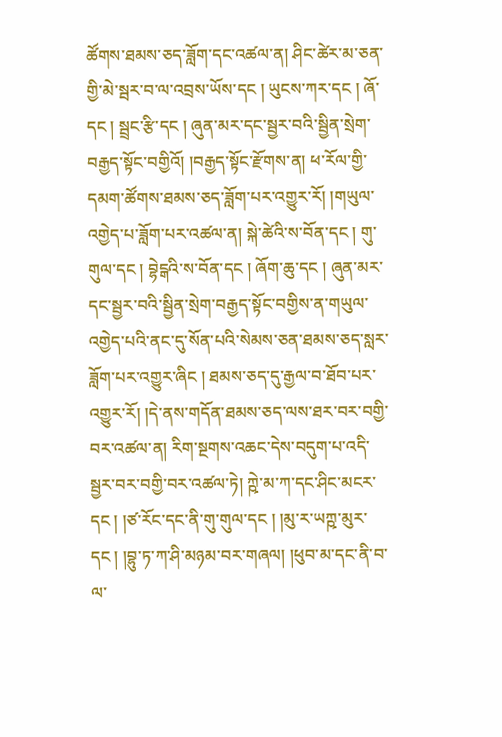ཚོགས་ཐམས་ཅད་ཟློག་དང་འཚལ་ན། ཤིང་ཚེར་མ་ཅན་གྱི་མེ་སྦར་བ་ལ་འབྲས་ཡོས་དང ། ཡུངས་ཀར་དང ། ཞོ་དང ། སྦྲང་རྩི་དང ། ཞུན་མར་དང་སྦྱར་བའི་སྦྱིན་སྲེག་བརྒྱད་སྟོང་བགྱིའོ། །བརྒྱད་སྟོང་རྫོགས་ན། ཕ་རོལ་གྱི་དམག་ཚོགས་ཐམས་ཅད་ཟློག་པར་འགྱུར་རོ། །གཡུལ་འགྱེད་པ་ཟློག་པར་འཚལ་ན། སྐེ་ཚེའི་ས་བོན་དང ། གུ་གུལ་དང ། བྷེངྒའི་ས་བོན་དང ། ཞོག་ཆུ་དང ། ཞུན་མར་དང་སྦྱར་བའི་སྦྱིན་སྲེག་བརྒྱད་སྟོང་བགྱིས་ན་གཡུལ་འགྱེད་པའི་ནང་དུ་སོན་པའི་སེམས་ཅན་ཐམས་ཅད་སླར་ཟློག་པར་འགྱུར་ཞིང ། ཐམས་ཅད་དུ་རྒྱལ་བ་ཐོབ་པར་འགྱུར་རོ། །དེ་ནས་གདོན་ཐམས་ཅད་ལས་ཐར་བར་བགྱི་བར་འཚལ་ན། རིག་སྔགས་འཆང་དེས་བདུག་པ་འདི་སྦྱར་བར་བགྱི་བར་འཚལ་ཏེ། ཀྵེ་མ་ཀ་དང་ཤིང་མངར་དང ། །ཙ་རོང་དང་ནི་གུ་གུལ་དང ། །མུ་ར་ཡཀྵ་མུར་དང ། །བྷུ་ཏ་ཀ་ཤི་མཉམ་བར་གཞལ། །ཕུབ་མ་དང་ནི་བ་ལ་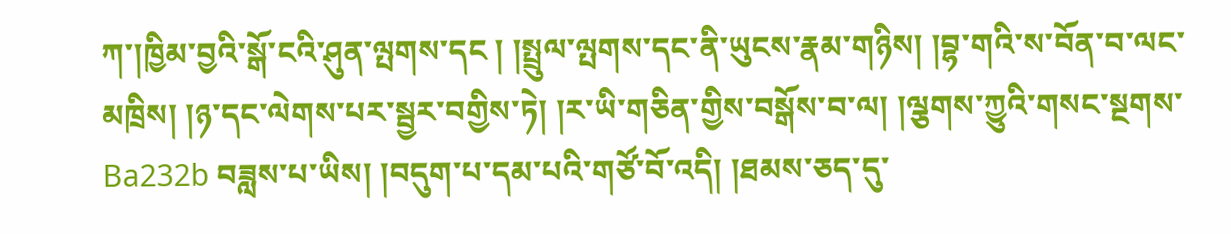ཀ་།ཁྱིམ་བྱའི་སྒོ་ངའི་ཤུན་ལྤགས་དང ། །སྤྲུལ་ལྤགས་དང་ནི་ཡུངས་རྣམ་གཉིས། །བྷ་གའི་ས་བོན་བ་ལང་མཁྲིས། །ཉ་དང་ལེགས་པར་སྦྱར་བགྱིས་ཏེ། །ར་ཡི་གཅིན་གྱིས་བསྒོས་བ་ལ། །ལྕགས་ཀྱུའི་གསང་སྔགས་ Ba232b བཟླས་པ་ཡིས། །བདུག་པ་དམ་པའི་གཙོ་བོ་འདི། །ཐམས་ཅད་དུ་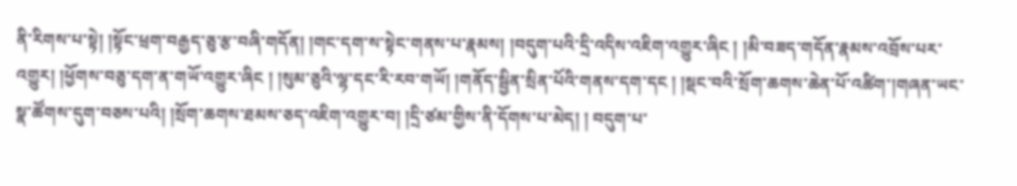ནི་རིགས་པ་སྟེ། །སྟོང་ཕྲག་བརྒྱད་ཅུ་རྩ་བཞི་གདོན། །གང་དག་ས་སྟེང་གནས་པ་རྣམས། །བདུག་པའི་དྲི་འདིས་འཇིག་འགྱུར་ཞིང ། །མི་བཟད་གདོན་རྣམས་འབྲོས་པར་འགྱུར། །ཕྱོགས་བཅུ་དག་ན་གཡོ་འགྱུར་ཞིང ། །སུམ་ཅུའི་ལྷ་དང་རི་རབ་གཡོ། །གནོད་སྦྱིན་སྲིན་པོའི་གནས་དག་དང ། །སྡང་བའི་སྲོག་ཆགས་ཆེན་པོ་འཚིག་།གཞན་ཡང་སྣ་ཚོགས་དུག་བཅས་པའི། །སྲོག་ཆགས་ཐམས་ཅད་འཇིག་འགྱུར་བ། །དྲི་ཙམ་གྱིས་ནི་དོགས་པ་མེད། ། བདུག་པ་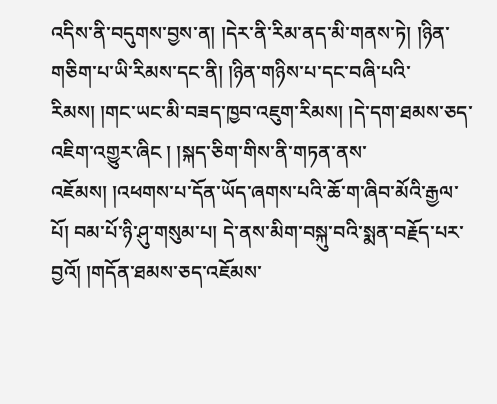འདིས་ནི་བདུགས་བྱས་ན། །དེར་ནི་རིམ་ནད་མི་གནས་ཏེ། །ཉིན་གཅིག་པ་ཡི་རིམས་དང་ནི། །ཉིན་གཉིས་པ་དང་བཞི་པའི་རིམས། །གང་ཡང་མི་བཟད་ཁྱབ་འཇུག་རིམས། །དེ་དག་ཐམས་ཅད་འཇིག་འགྱུར་ཞིང ། །སྐད་ཅིག་གིས་ནི་གཏན་ནས་འཇོམས། །འཕགས་པ་དོན་ཡོད་ཞགས་པའི་ཆོ་ག་ཞིབ་མོའི་རྒྱལ་པོ། བམ་པོ་ཉི་ཤུ་གསུམ་པ། དེ་ནས་མིག་བསྐུ་བའི་སྨན་བརྗོད་པར་བྱའོ། །གདོན་ཐམས་ཅད་འཇོམས་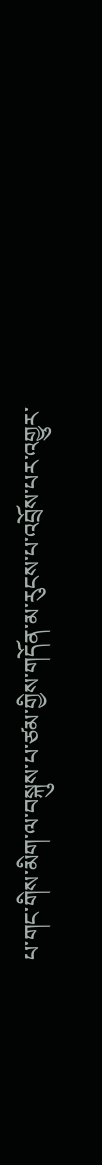པ་གང་གིས་མིག་ལ་བསྐུས་པ་ཙམ་གྱིས་གདོན་མ་རུངས་པ་འབྲོས་པར་འགྱུར་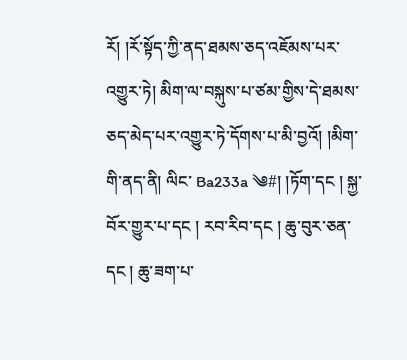རོ། །རོ་སྟོད་ཀྱི་ནད་ཐམས་ཅད་འཇོམས་པར་འགྱུར་ཏེ། མིག་ལ་བསྐུས་པ་ཙམ་གྱིས་དེ་ཐམས་ཅད་མེད་པར་འགྱུར་ཏེ་དོགས་པ་མི་བྱའོ། །མིག་གི་ནད་ནི། ལིང་ Ba233a ༄#། །ཏོག་དང ། སྐྱ་བོར་གྱུར་པ་དང ། རབ་རིབ་དང ། ཆུ་བུར་ཅན་དང ། ཆུ་ཟག་པ་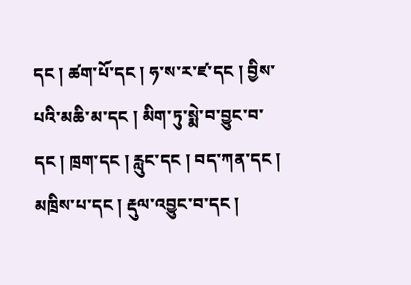དང ། ཚག་པོ་དང ། ཧ་ས་ར་ཛ་དང ། བྱིས་པའི་མཆི་མ་དང ། མིག་ཏུ་སྨེ་བ་བྱུང་བ་དང ། ཁྲག་དང ། རླུང་དང ། བད་ཀན་དང ། མཁྲིས་པ་དང ། རྡུལ་འབྱུང་བ་དང །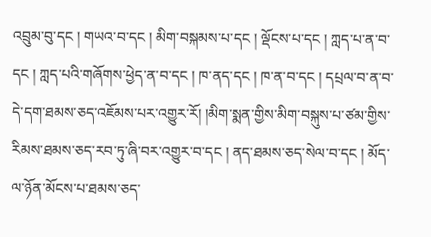འབྲུམ་བུ་དང ། གཡའ་བ་དང ། མིག་བསྐམས་པ་དང ། ལྡོངས་པ་དང ། ཀླད་པ་ན་བ་དང ། ཀླད་པའི་གཞོགས་ཕྱེད་ན་བ་དང ། ཁ་ནད་དང ། ཁ་ན་བ་དང ། དཔྲལ་བ་ན་བ་དེ་དག་ཐམས་ཅད་འཇོམས་པར་འགྱུར་རོ། །མིག་སྨན་གྱིས་མིག་བསྐུས་པ་ཙམ་གྱིས་རིམས་ཐམས་ཅད་རབ་ཏུ་ཞི་བར་འགྱུར་བ་དང ། ནད་ཐམས་ཅད་སེལ་བ་དང ། མོད་ལ་ཉོན་མོངས་པ་ཐམས་ཅད་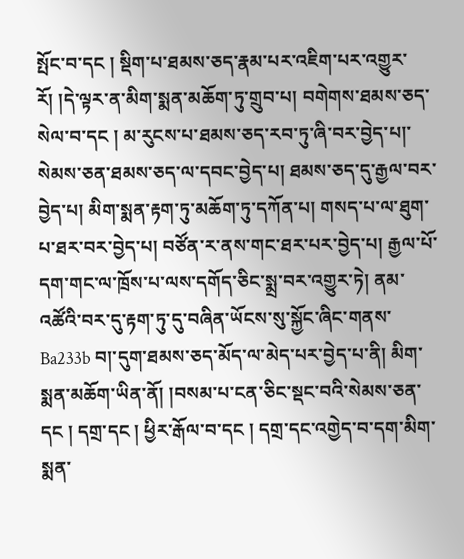སྤོང་བ་དང ། སྡིག་པ་ཐམས་ཅད་རྣམ་པར་འཇིག་པར་འགྱུར་རོ། །དེ་ལྟར་ན་མིག་སྨན་མཆོག་ཏུ་གྲུབ་པ། བགེགས་ཐམས་ཅད་སེལ་བ་དང ། མ་རུངས་པ་ཐམས་ཅད་རབ་ཏུ་ཞི་བར་བྱེད་པ།་སེམས་ཅན་ཐམས་ཅད་ལ་དབང་བྱེད་པ། ཐམས་ཅད་དུ་རྒྱལ་བར་བྱེད་པ། མིག་སྨན་རྟག་ཏུ་མཆོག་ཏུ་དཀོན་པ། གསད་པ་ལ་ཐུག་པ་ཐར་བར་བྱེད་པ། བཙོན་ར་ནས་གང་ཐར་པར་བྱེད་པ། རྒྱལ་པོ་དག་གང་ལ་ཁྲོས་པ་ལས་དགོད་ཅིང་སྨྲ་བར་འགྱུར་ཏེ། ནམ་འཚོའི་བར་དུ་རྟག་ཏུ་དུ་བཞིན་ཡོངས་སུ་སྐྱོང་ཞིང་གནས་ Ba233b བ།་དུག་ཐམས་ཅད་མོད་ལ་མེད་པར་བྱེད་པ་ནི། མིག་སྨན་མཆོག་ཡིན་ནོ། །བསམ་པ་ངན་ཅིང་སྡང་བའི་སེམས་ཅན་དང ། དགྲ་དང ། ཕྱིར་རྒོལ་བ་དང ། དགྲ་དང་འགྱེད་བ་དག་མིག་སྨན་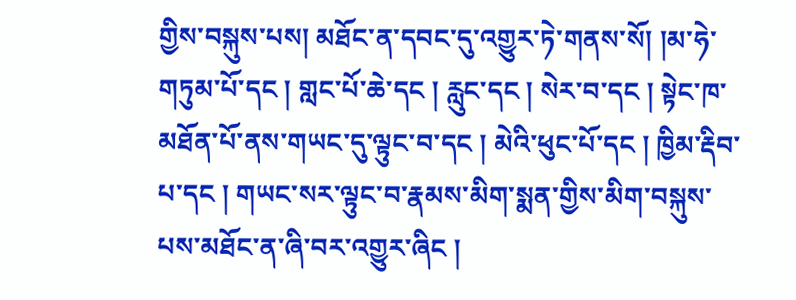གྱིས་བསྐུས་པས། མཐོང་ན་དབང་དུ་འགྱུར་ཏེ་གནས་སོ། །མ་ཧེ་གཏུམ་པོ་དང ། གླང་པོ་ཆེ་དང ། རླུང་དང ། སེར་བ་དང ། སྟེང་ཁ་མཐོན་པོ་ནས་གཡང་དུ་ལྟུང་བ་དང ། མེའི་ཕུང་པོ་དང ། ཁྱིམ་རྡིབ་པ་དང ། གཡང་སར་ལྟུང་བ་རྣམས་མིག་སྨན་གྱིས་མིག་བསྐུས་པས་མཐོང་ན་ཞི་བར་འགྱུར་ཞིང །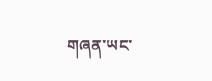གཞན་ཡང་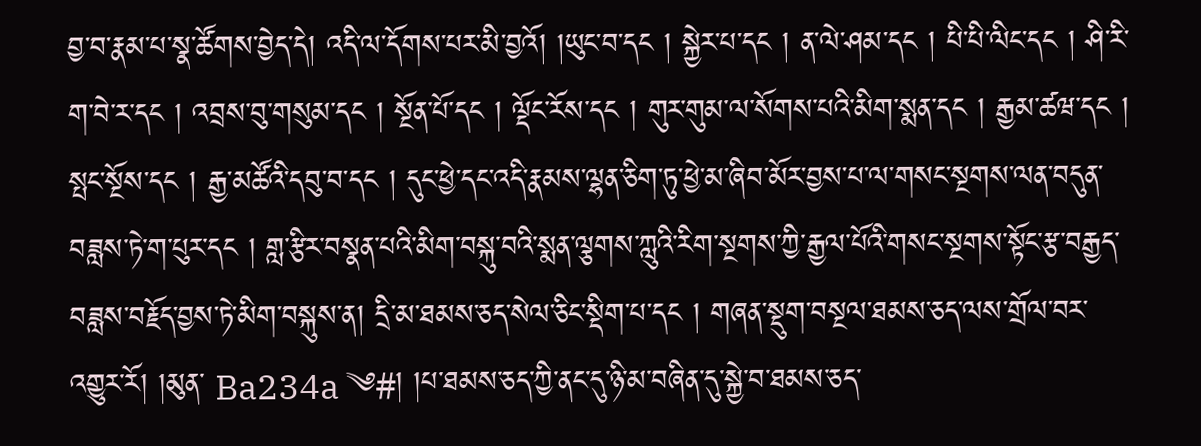བྱ་བ་རྣམ་པ་སྣ་ཚོགས་བྱེད་དེ། འདི་ལ་དོགས་པར་མི་བྱའོ། །ཡུང་བ་དང ། སྐྱེར་པ་དང ། ན་ལེ་ཤམ་དང ། པི་པི་ལིང་དང ། ཤི་རི་ག་བེ་ར་དང ། འབྲས་བུ་གསུམ་དང ། སྔོན་པོ་དང ། ལྡོང་རོས་དང ། གུར་གུམ་ལ་སོགས་པའི་མིག་སྨན་དང ། རྒྱམ་ཚཝ་དང ། སྤང་སྔོས་དང ། རྒྱ་མཚོའི་དབུ་བ་དང ། དུང་ཕྱེ་དང་འདི་རྣམས་ལྷན་ཅིག་ཏུ་ཕྱེ་མ་ཞིབ་མོར་བྱས་པ་ལ་གསང་སྔགས་ལན་བདུན་བཟླས་ཏེ་ག་པུར་དང ། གླ་རྩིར་བསྣན་པའི་མིག་བསྐུ་བའི་སྨན་ལྕགས་ཀླུའི་རིག་སྔགས་ཀྱི་རྒྱལ་པོའི་གསང་སྔགས་སྟོང་རྩ་བརྒྱད་བཟླས་བརྗོད་བྱས་ཏེ་མིག་བསྐུས་ན། དྲི་མ་ཐམས་ཅད་སེལ་ཅིང་སྡིག་པ་དང ། གཞན་སྡུག་བསྔལ་ཐམས་ཅད་ལས་གྲོལ་བར་འགྱུར་རོ། །མུན་ Ba234a ༄#། །པ་ཐམས་ཅད་ཀྱི་ནང་དུ་ཉི་མ་བཞིན་དུ་སྐྱེ་བ་ཐམས་ཅད་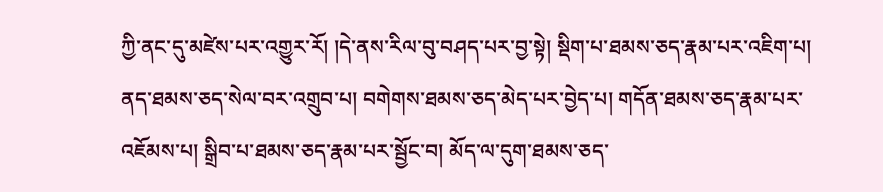ཀྱི་ནང་དུ་མཛེས་པར་འགྱུར་རོ། །དེ་ནས་རིལ་བུ་བཤད་པར་བྱ་སྟེ། སྡིག་པ་ཐམས་ཅད་རྣམ་པར་འཇིག་པ། ནད་ཐམས་ཅད་སེལ་བར་འགྲུབ་པ། བགེགས་ཐམས་ཅད་མེད་པར་བྱེད་པ། གདོན་ཐམས་ཅད་རྣམ་པར་འཇོམས་པ། སྒྲིབ་པ་ཐམས་ཅད་རྣམ་པར་སྦྱོང་བ། མོད་ལ་དུག་ཐམས་ཅད་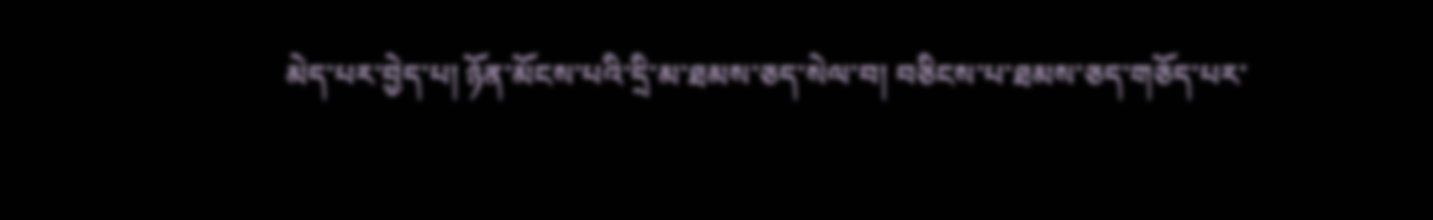མེད་པར་བྱེད་པ། ཉོན་མོངས་པའི་དྲི་མ་ཐམས་ཅད་སེལ་བ། བཅིངས་པ་ཐམས་ཅད་གཅོད་པར་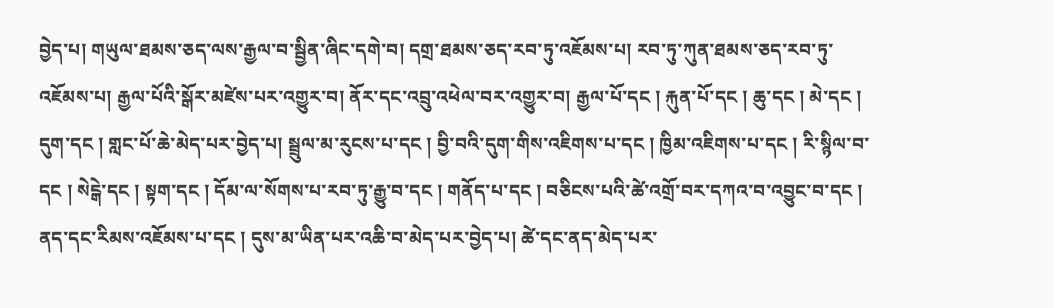བྱེད་པ། གཡུལ་ཐམས་ཅད་ལས་རྒྱལ་བ་སྦྱིན་ཞིང་དགེ་བ། དགྲ་ཐམས་ཅད་རབ་ཏུ་འཇོམས་པ། རབ་ཏུ་ཀུན་ཐམས་ཅད་རབ་ཏུ་འཇོམས་པ། རྒྱལ་པོའི་སྒོར་མཛེས་པར་འགྱུར་བ། ནོར་དང་འབྲུ་འཕེལ་བར་འགྱུར་བ། རྒྱལ་པོ་དང ། རྐུན་པོ་དང ། ཆུ་དང ། མེ་དང ། དུག་དང ། གླང་པོ་ཆེ་མེད་པར་བྱེད་པ། སྦྲུལ་མ་རུངས་པ་དང ། བྱི་བའི་དུག་གིས་འཇིགས་པ་དང ། ཁྱིམ་འཇིགས་པ་དང ། རི་སྙིལ་བ་དང ། སེངྒེ་དང ། སྟག་དང ། དོམ་ལ་སོགས་པ་རབ་ཏུ་རྒྱུ་བ་དང ། གནོད་པ་དང ། བཅིངས་པའི་ཚེ་འགྲོ་བར་དཀའ་བ་འབྱུང་བ་དང ། ནད་དང་རིམས་འཇོམས་པ་དང ། དུས་མ་ཡིན་པར་འཆི་བ་མེད་པར་བྱེད་པ། ཚེ་དང་ནད་མེད་པར་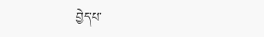བྱེད་པ་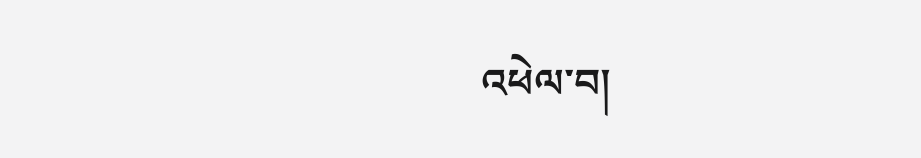འཕེལ་བ།